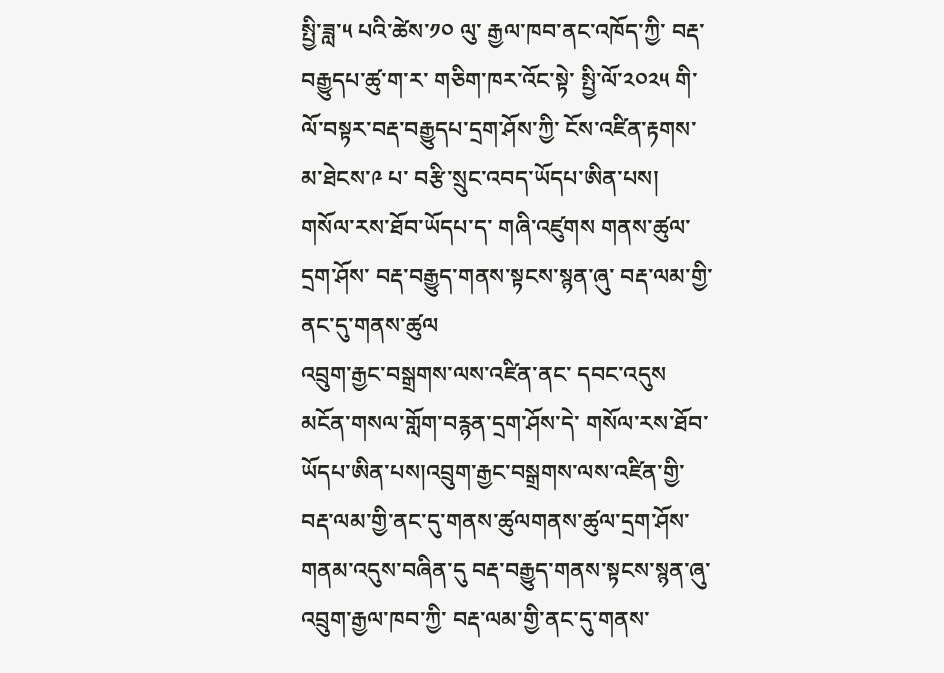སྤྱི་ཟླ་༥ པའི་ཚེས་༡༠ ལུ་ རྒྱལ་ཁབ་ནང་འཁོད་ཀྱི་ བརྡ་བརྒྱུདཔ་ཚུ་ག་ར་ གཅིག་ཁར་འོང་སྟེ་ སྤྱི་ལོ་༢༠༢༥ གི་ ལོ་བསྟར་བརྡ་བརྒྱུདཔ་དྲག་ཤོས་ཀྱི་ ངོས་འཛིན་རྟགས་མ་ཐེངས་༩ པ་ བརྩི་སྲུང་འབད་ཡོདཔ་ཨིན་པས།
གསོལ་རས་ཐོབ་ཡོདཔ་ད་ གཞི་འཛུགས གནས་ཚུལ་དྲག་ཤོས་ བརྡ་བརྒྱུད་གནས་སྟངས་སྙན་ཞུ་ བརྡ་ལམ་གྱི་ནང་དུ་གནས་ཚུལ
འབྲུག་རྒྱང་བསྒྲགས་ལས་འཛིན་ནང་ དབང་འདུས མངོན་གསལ་གློག་བརྙན་དྲག་ཤོས་དེ་ གསོལ་རས་ཐོབ་ཡོདཔ་ཨིན་པས།འབྲུག་རྒྱང་བསྒྲགས་ལས་འཛིན་གྱི་ བརྡ་ལམ་གྱི་ནང་དུ་གནས་ཚུལགནས་ཚུལ་དྲག་ཤོས་ གནམ་འདུས་བཞིན་དུ བརྡ་བརྒྱུད་གནས་སྟངས་སྙན་ཞུ་ འབྲུག་རྒྱལ་ཁབ་ཀྱི་ བརྡ་ལམ་གྱི་ནང་དུ་གནས་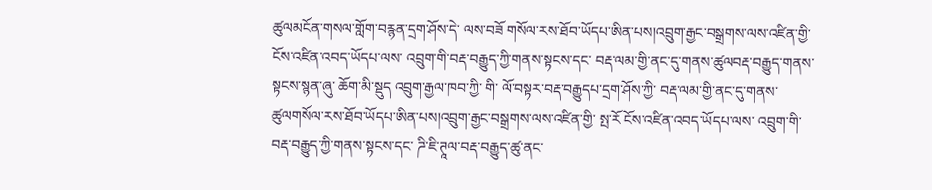ཚུལམངོན་གསལ་གློག་བརྙན་དྲག་ཤོས་དེ་ ལས་བཟོ གསོལ་རས་ཐོབ་ཡོདཔ་ཨིན་པས།འབྲུག་རྒྱང་བསྒྲགས་ལས་འཛིན་གྱི་ ངོས་འཛིན་འབད་ཡོདཔ་ལས་ འབྲུག་གི་བརྡ་བརྒྱུད་ཀྱི་གནས་སྟངས་དང་ བརྡ་ལམ་གྱི་ནང་དུ་གནས་ཚུལབརྡ་བརྒྱུད་གནས་སྟངས་སྙན་ཞུ་ ཆོག་མི་སྡུད འབྲུག་རྒྱལ་ཁབ་ཀྱི་ གི་ ལོ་བསྟར་བརྡ་བརྒྱུདཔ་དྲག་ཤོས་ཀྱི་ བརྡ་ལམ་གྱི་ནང་དུ་གནས་ཚུལགསོལ་རས་ཐོབ་ཡོདཔ་ཨིན་པས།འབྲུག་རྒྱང་བསྒྲགས་ལས་འཛིན་གྱི་ སྤ་རོ ངོས་འཛིན་འབད་ཡོདཔ་ལས་ འབྲུག་གི་བརྡ་བརྒྱུད་ཀྱི་གནས་སྟངས་དང་ ཌི་ཇི་ཊཱལ་བརྡ་བརྒྱུད་ཚུ་ནང་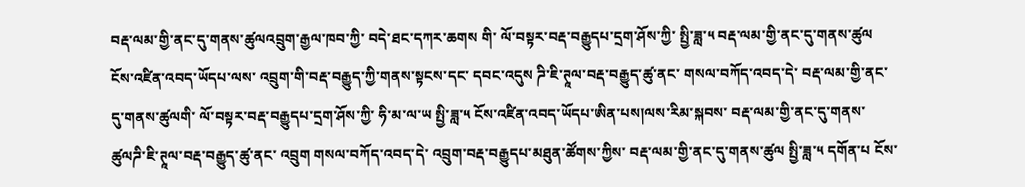བརྡ་ལམ་གྱི་ནང་དུ་གནས་ཚུལའབྲུག་རྒྱལ་ཁབ་ཀྱི་ བདེ་ཐང་དཀར་ཆགས གི་ ལོ་བསྟར་བརྡ་བརྒྱུདཔ་དྲག་ཤོས་ཀྱི་ སྤྱི་ཟླ་༥ བརྡ་ལམ་གྱི་ནང་དུ་གནས་ཚུལ
ངོས་འཛིན་འབད་ཡོདཔ་ལས་ འབྲུག་གི་བརྡ་བརྒྱུད་ཀྱི་གནས་སྟངས་དང་ དབང་འདུས ཌི་ཇི་ཊཱལ་བརྡ་བརྒྱུད་ཚུ་ནང་ གསལ་བཀོད་འབད་དེ་ བརྡ་ལམ་གྱི་ནང་དུ་གནས་ཚུལགི་ ལོ་བསྟར་བརྡ་བརྒྱུདཔ་དྲག་ཤོས་ཀྱི་ ཧི་མ་ལ་ཡ སྤྱི་ཟླ་༥ ངོས་འཛིན་འབད་ཡོདཔ་ཨིན་པས།ལས་རིམ་སྐབས་ བརྡ་ལམ་གྱི་ནང་དུ་གནས་ཚུལཌི་ཇི་ཊཱལ་བརྡ་བརྒྱུད་ཚུ་ནང་ འབྲུག གསལ་བཀོད་འབད་དེ་ འབྲུག་བརྡ་བརྒྱུདཔ་མཐུན་ཚོགས་ཀྱིས་ བརྡ་ལམ་གྱི་ནང་དུ་གནས་ཚུལ སྤྱི་ཟླ་༥ དགོན་པ ངོས་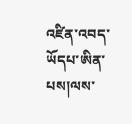འཛིན་འབད་ཡོདཔ་ཨིན་པས།ལས་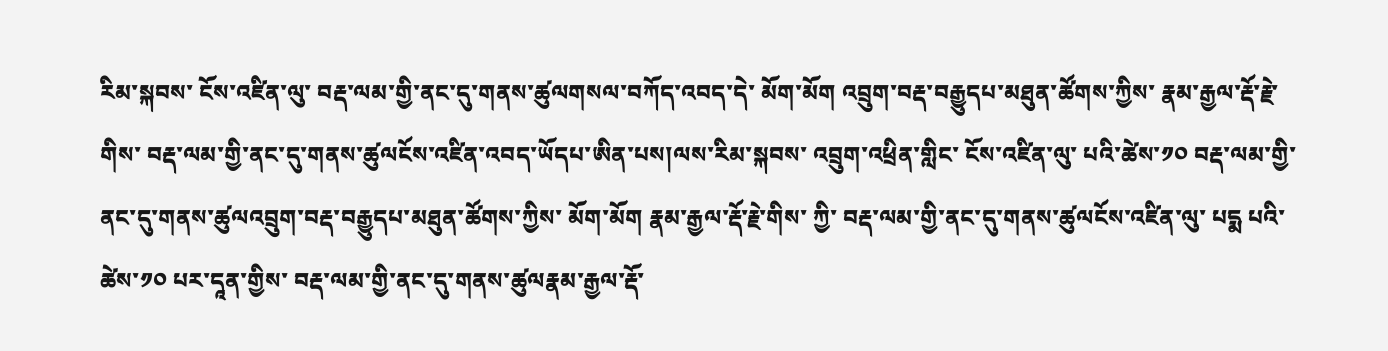རིམ་སྐབས་ ངོས་འཛིན་ལུ་ བརྡ་ལམ་གྱི་ནང་དུ་གནས་ཚུལགསལ་བཀོད་འབད་དེ་ མོག་མོག འབྲུག་བརྡ་བརྒྱུདཔ་མཐུན་ཚོགས་ཀྱིས་ རྣམ་རྒྱལ་རྡོ་རྗེ་གིས་ བརྡ་ལམ་གྱི་ནང་དུ་གནས་ཚུལངོས་འཛིན་འབད་ཡོདཔ་ཨིན་པས།ལས་རིམ་སྐབས་ འབྲུག་འཕྲིན་གླིང་ ངོས་འཛིན་ལུ་ པའི་ཚེས་༡༠ བརྡ་ལམ་གྱི་ནང་དུ་གནས་ཚུལའབྲུག་བརྡ་བརྒྱུདཔ་མཐུན་ཚོགས་ཀྱིས་ མོག་མོག རྣམ་རྒྱལ་རྡོ་རྗེ་གིས་ ཀྱི་ བརྡ་ལམ་གྱི་ནང་དུ་གནས་ཚུལངོས་འཛིན་ལུ་ པདྨ པའི་ཚེས་༡༠ པར་དཱན་གྱིས་ བརྡ་ལམ་གྱི་ནང་དུ་གནས་ཚུལརྣམ་རྒྱལ་རྡོ་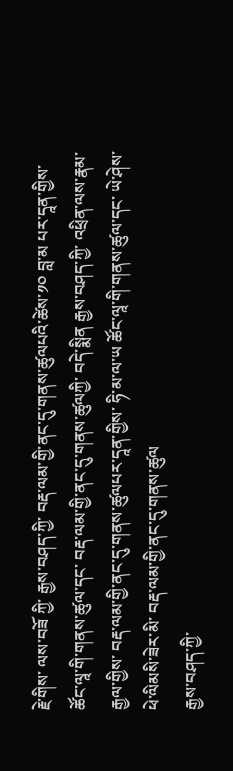རྗེ་གིས་ ལས་བཟོ ཀྱི་ རྒྱས་བཤད་ཀྱི་ བརྡ་ལམ་གྱི་ནང་དུ་གནས་ཚུལཔའི་ཚེས་༡༠ བླ་མ པར་དཱན་གྱིས་ ཚོང་ལཱ་གི་གནས་ཚུལ་དང་ བརྡ་ལམ་གྱི་ནང་དུ་གནས་ཚུལཀྱི་ བདེ་སྨིན རྒྱས་བཤད་ཀྱི་ འཕྲིན་ལས་རྣམ་རྒྱལ་གྱིས་ བརྡ་ལམ་གྱི་ནང་དུ་གནས་ཚུལཔར་དཱན་གྱིས་ ཧི་མ་ལ་ཡ ཚོང་ལཱ་གི་གནས་ཚུལ་དང་ ཡེ་ཤེས་ཕེ་ལིམསི་ཟེར་མི་ བརྡ་ལམ་གྱི་ནང་དུ་གནས་ཚུལ
རྒྱས་བཤད་ཀྱི་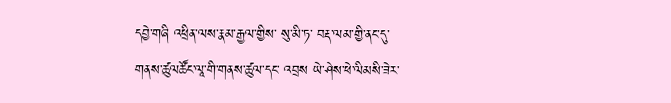དབྱེ་གཞི འཕྲིན་ལས་རྣམ་རྒྱལ་གྱིས་ སུ་མི་ཏ་ བརྡ་ལམ་གྱི་ནང་དུ་གནས་ཚུལཚོང་ལཱ་གི་གནས་ཚུལ་དང་ འབྲས ཡེ་ཤེས་ཕེ་ལིམསི་ཟེར་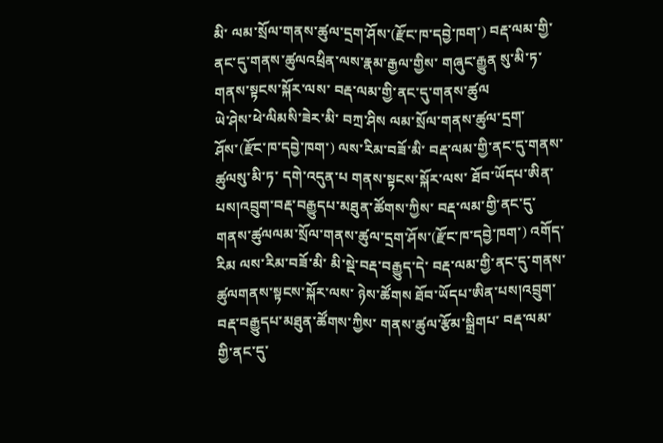མི་ ལམ་སྲོལ་གནས་ཚུལ་དྲག་ཤོས་(རྫོང་ཁ་དབྱེ་ཁག་) བརྡ་ལམ་གྱི་ནང་དུ་གནས་ཚུལའཕྲིན་ལས་རྣམ་རྒྱལ་གྱིས་ གཞུང་རྒྱུན སུ་མི་ཏ་ གནས་སྟངས་སྐོར་ལས་ བརྡ་ལམ་གྱི་ནང་དུ་གནས་ཚུལ
ཡེ་ཤེས་ཕེ་ལིམསི་ཟེར་མི་ བཀྲ་ཤིས ལམ་སྲོལ་གནས་ཚུལ་དྲག་ཤོས་(རྫོང་ཁ་དབྱེ་ཁག་) ལས་རིམ་བཟོ་མི་ བརྡ་ལམ་གྱི་ནང་དུ་གནས་ཚུལསུ་མི་ཏ་ དགེ་འདུན་པ གནས་སྟངས་སྐོར་ལས་ ཐོབ་ཡོདཔ་ཨིན་པས།འབྲུག་བརྡ་བརྒྱུདཔ་མཐུན་ཚོགས་ཀྱིས་ བརྡ་ལམ་གྱི་ནང་དུ་གནས་ཚུལལམ་སྲོལ་གནས་ཚུལ་དྲག་ཤོས་(རྫོང་ཁ་དབྱེ་ཁག་) འགོད་རིམ ལས་རིམ་བཟོ་མི་ མི་སྡེ་བརྡ་བརྒྱུད་དེ་ བརྡ་ལམ་གྱི་ནང་དུ་གནས་ཚུལགནས་སྟངས་སྐོར་ལས་ ཉེས་ཚོགས ཐོབ་ཡོདཔ་ཨིན་པས།འབྲུག་བརྡ་བརྒྱུདཔ་མཐུན་ཚོགས་ཀྱིས་ གནས་ཚུལ་རྩོམ་སྒྲིགཔ་ བརྡ་ལམ་གྱི་ནང་དུ་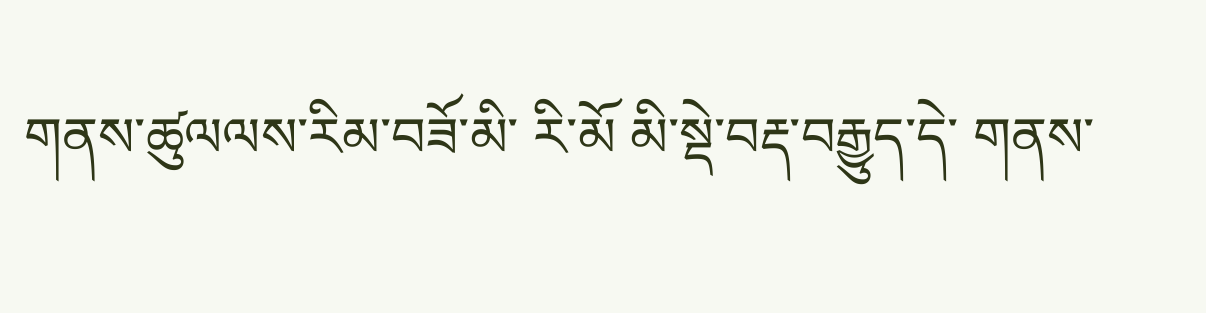གནས་ཚུལལས་རིམ་བཟོ་མི་ རི་མོ མི་སྡེ་བརྡ་བརྒྱུད་དེ་ གནས་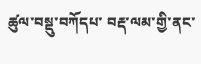ཚུལ་བསྡུ་བཀོདཔ་ བརྡ་ལམ་གྱི་ནང་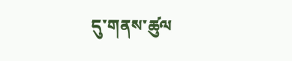དུ་གནས་ཚུལ